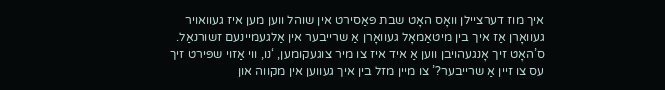איך מוז דערציילן וואָס האָט שבת פּאַסירט אין שוהל ווען מען איז געוואויר געוואָרן אַז איך בין מיטאַמאָל געוואָרן אַ שרייבער אין אַלגעמיינעם זשורנאַל. ס’האָט זיך אָנגעהויבן ווען אַ איד איז צו מיר צוגעקומען, ‘נו, ווי אַזוי שפּירט זיך עס צו זיין אַ שרייבער?’ צו מיין מזל בין איך געווען אין מקווה און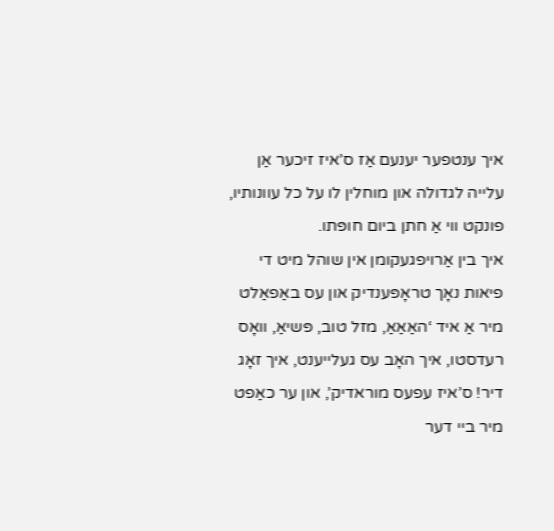איך ענטפער יענעם אַז ס’איז זיכער אַן עלייה לגדולה און מוחלין לו על כל עוונותיו, פונקט ווי אַ חתן ביום חופּתו.
איך בין אַרויפגעקומן אין שוהל מיט די פיאות נאָך טראָפּענדיק און עס באַפאַלט מיר אַ איד ‘האַאַאַ, מזל טוב, פּשיאַ, וואָס רעדסטו, איך האָב עס געלייענט, איך זאָג דיר! ס’איז עפעס מוראדיק’, און ער כאַפט מיר ביי דער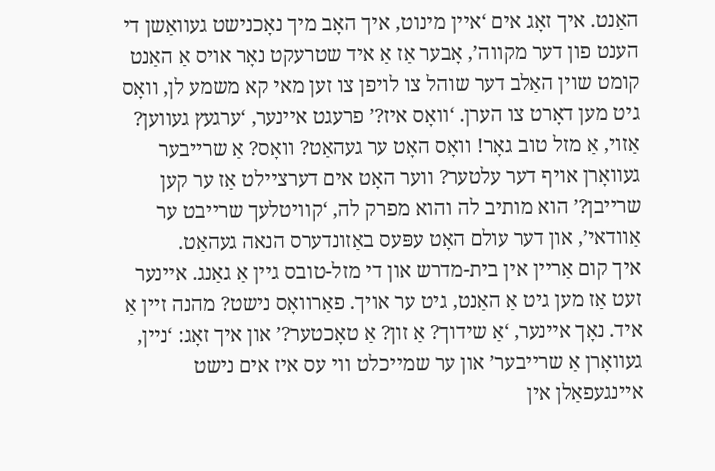האַנט. איך זאָג אים ‘איין מינוט, איך האָב מיך נאָכנישט געוואַשן די הענט פון דער מקווה’, אָבער אַז אַ איד שטרעקט נאָר אויס אַ האַנט קומט שוין האַלב דער שוהל צו לויפן צו זען מאי קא משמע לן, וואָס גיט מען דאָרט צו הערן. ‘וואָס איז?’ פרעגט איינער, ‘ערגעץ געווען? אַזוי, אַ מזל טוב גאָר! וואָס האָט ער געהאַט? וואָס? אַ שרייבער געוואָרן אויף דער עלטער? ווער האָט אים דערציילט אַז ער קען שרייבן?’ הוא מותיב לה והוא מפרק לה, ‘קוויטלעך שרייבט ער אַוודאי’, און דער עולם האָט עפּעס באַזונדערס הנאה געהאַט.
איך קום אַריין אין בית-מדרש און די מזל-טובס גיין אַ גאַנג. איינער זעט אַז מען גיט אַ האַנט, גיט ער אויך. פאַרוואָס נישט? מהנה זיין אַ איד. נאָך איינער, ‘אַ שידוך? אַ זון? אַ טאָכטער?’ און איך זאָג: ‘ניין, געוואָרן אַ שרייבער’ און ער שמייכלט ווי עס איז אים נישט איינגעפאַלן אין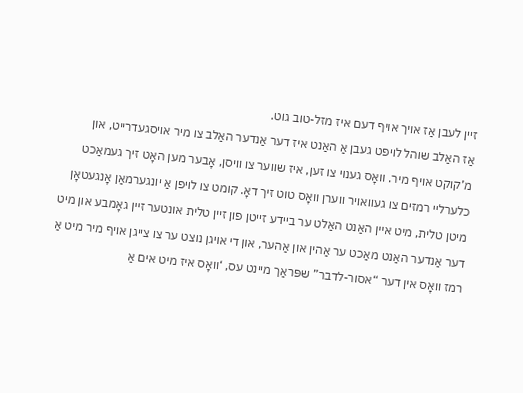זיין לעבן אַז אויך אויף דעם איז מזל-טוב גוט.
אַז האַלב שוהל לויפט געבן אַ האַנט איז דער אַנדער האַלב צו מיר אויסגעדרייט, און מ’קוקט אויף מיר. וואָס גענוי צו זען, איז שווער צו וויסן, אָבער מען האָט זיך געמאַכט כלערליי רמזים צו געוואויר ווערן וואָס טוט זיך דאָ. קומט צו לויפן אַ יונגערמאַן אָנגעטאָן מיטן טלית, מיט איין האַנט האַלט ער ביידע זייטן פון זיין טלית אונטער זיין גאָמבע און מיט דער אַנדער האַנט מאַכט ער אַהין און אַהער, און די אויגן נוצט ער צו צייגן אויף מיר מיט אַ רמז וואָס אין דער “אסור-לדבר” שפּראַך מיינט עס, ‘וואָס איז מיט אים אַ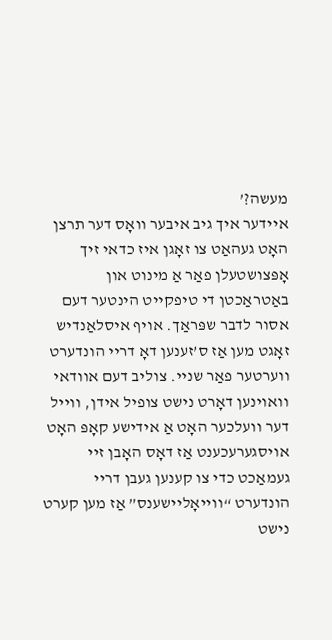מעשה?’
איידער איך גיב איבער וואָס דער תרצן האָט געהאַט צו זאָגן איז כדאי זיך אָפּצושטעלן פאַר אַ מינוט און באַטראַכטן די טיפקייט הינטער דעם אסור לדבר שפּראַך. אויף איסלאַנדיש זאָגט מען אַז ס’זענען דאָ דריי הונדערט ווערטער פאַר שניי. צוליב דעם אוודאי וואוינען דאָרט נישט צופיל אידן, ווייל דער וועלכער האָט אַ אידישע קאָפּ האָט אויסגערעכענט אַז דאָס האָבן זיי געמאַכט כדי צו קענען געבן דריי הונדערט “ווייאָליישענס” אַז מען קערט נישט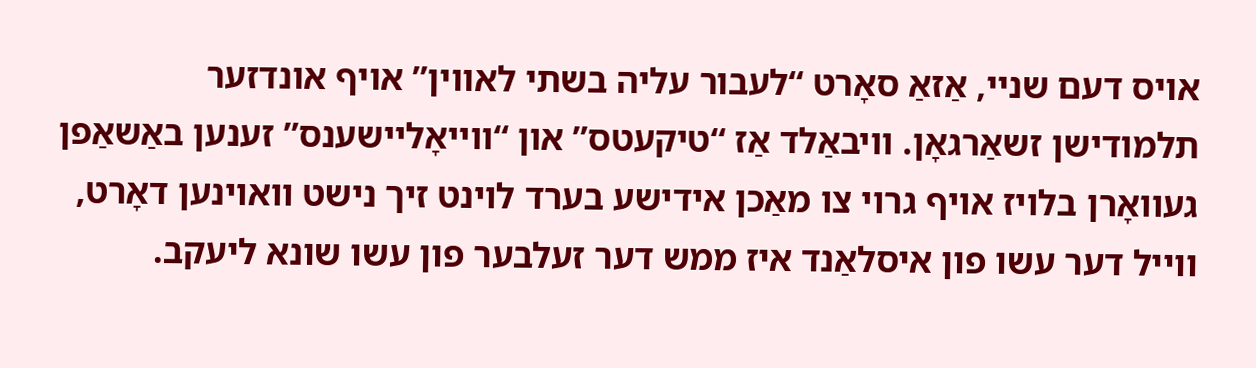אויס דעם שניי, אַזאַ סאָרט “לעבור עליה בשתי לאווין” אויף אונדזער תלמודישן זשאַרגאָן. וויבאַלד אַז “טיקעטס” און “ווייאָליישענס” זענען באַשאַפן געוואָרן בלויז אויף גרוי צו מאַכן אידישע בערד לוינט זיך נישט וואוינען דאָרט, ווייל דער עשו פון איסלאַנד איז ממש דער זעלבער פון עשו שונא ליעקב.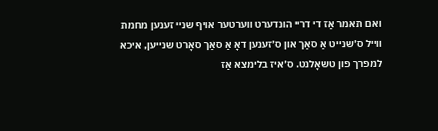ואם תאמר אַז די דריי הונדערט ווערטער אויף שניי זענען מחמת ווייל ס’שנייט אַ סאַך און ס’זענען דאָ אַ סאַך סאָרט שנייען, איכא למפרך פון טשאָלנט. ס’איז בלימצא אַז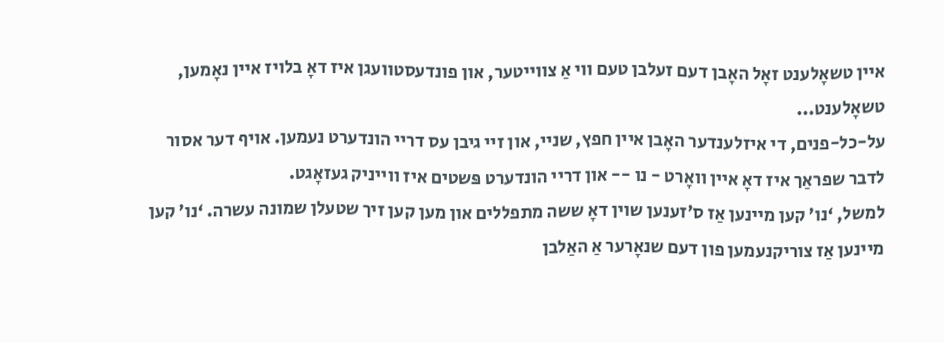איין טשאָלענט זאָל האָבן דעם זעלבן טעם ווי אַ צווייטער, און פונדעסטוועגן איז דאָ בלויז איין נאָמען, טשאָלענט...
על-כל-פנים, די איזלענדער האָבן איין חפץ, שניי, און זיי גיבן עס דריי הונדערט נעמען. אויף דער אסור לדבר שפראַך איז דאָ איין וואָרט - נו -- און דריי הונדערט פּשטים איז ווייניק געזאָגט.
למשל, ‘נו’ קען מיינען אַז ס’זענען שוין דאָ ששה מתפללים און מען קען זיך שטעלן שמונה עשרה. ‘נו’ קען מיינען אַז צוריקנעמען פון דעם שנאָרער אַ האַלבן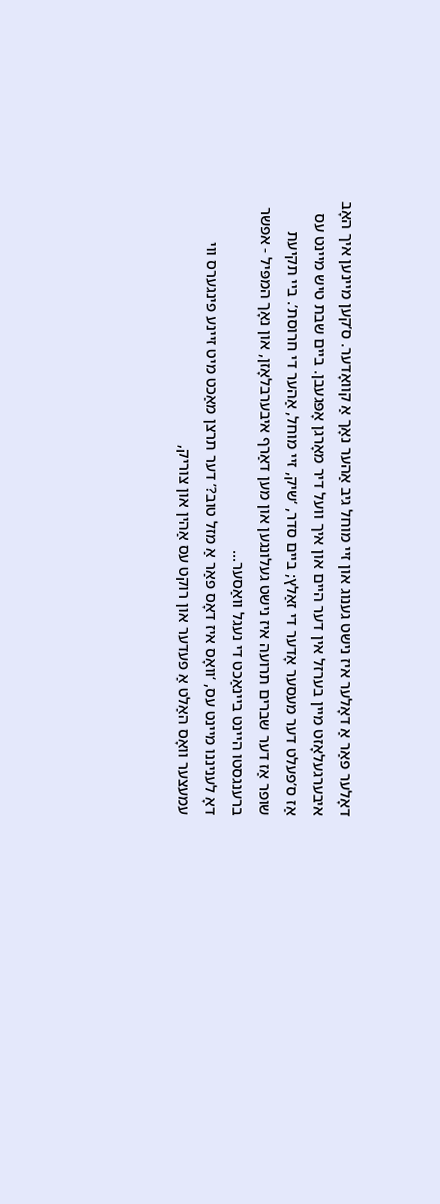דאָלער פאַר אַ דאָלער איז נישט גענוג און זיי מוחל גיב אַהער נאָך אַ קוואָדער. ס’קען מיינען איך האָב איבערגעלאָזט מיין בערזל אין דער היים און איך וועל דיר מאָרגן אָפּגעבן. ביים שבת טיש מיינט עס אַז ס’פעלט דער מעסער אָדער די זאַלץ; ביים סדר, ‘שיק, זיי מוחל, אַהער די חרוסת’. ביי תקיעת שופר אַז דער שברים תרועה איז נישט געלונגען און מען דאַרף איבערבלאָזן, און נאָך המפּיל - אפשר ברענגסטו היינט ביינאַכט די נעגל וואַסער...
דאָ לעניננו מיינט עס, ‘וואָס איז דאָס פאַר אַ מזל טוב?’ דער תרצן מאַכט מיט זיינע פינגערס ווי עמעצער וואָס האַלט אַ פעדער און רוקט עס אַהין און צוריק,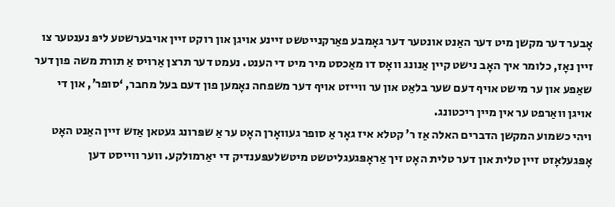אָבער דער מקשן מיט דער האַנט אונטער דער גאָמבע פאַרקנייטשט זיינע אויגן און רוקט זיין אויבערשטע ליפּ נענטער צו זיין נאָז, כלומר איך האָב נישט קיין אַנונג וואָס דו מאַכסט מיר מיט די הענט. נעמט דער תרצן אַרויס אַ תורת משה פון דער שאַפע און ער מישט אויף דעם שער בלאַט און ער ווייזט אויף דער משפחה נאָמען פון דעם בעל מחבר, ‘סופר’, און די אויגן וואַרפט ער אין מיין ריכטונג.
ויהי כשמוע המקשן הדברים האלה אַז ר’ קטלא איז גאָר אַ סופר געוואָרן האָט ער אַ שפּרונג געטאן אַזש זיין האַנט האָט אָפּגעלאָזט זיין טלית און דער טלית האָט זיך אַראָפּגעגליטשט מיטשלעפּענדיק די יאַרמולקע. ווער ווייסט דען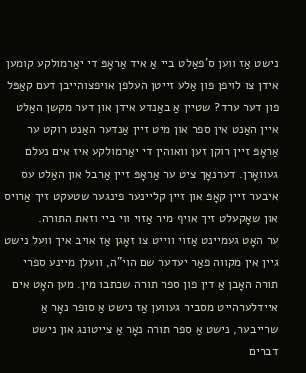נישט אַז ווען ס’פאַלט ביי אַ איד אַראָפּ די יאַרמולקע קומען אידן צו לויפן פון אַלע זייטן העלפן אויפצוהייבן דעם קאַפּל פון דער ערד? שטיין אַ באַנדע אידן און דער מקשן האַלט איין האַנט אין ספר און מיט זיין אַנדער האַנט רוקט ער אַראָפּ זיין רוקן זען וואוהין די יאַרמולקע איז אים נעלם געוואָרן. דערנאָך ציט ער אַראָפּ זיין אַרבל און האַלט עס איבער זיין קאָפּ און זיין קליינער פינגער שטעקט זיך אַרויס און שאָקעלט זיך אויף מיר אַזוי ווי ביי וזאת התורה.
ער האָט געמיינט אַזוי ווייט צו זאָגן אַז אויב איך וועל נישט גיין אין מקווה פאַר יעדער שם הוי”ה, וועלן מיינע ספרי תורה האָבן אַ דין פון ספר תורה שכתבו מין. מען האָט אים איידלערהייט מסביר געווען אַז נישט אַ סופר נאָר אַ שרייבער, נישט אַ ספר תורה נאָר אַ צייטונג און נישט דברים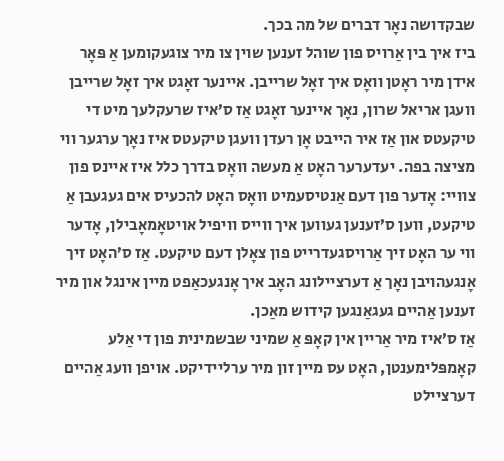שבקדושה נאָר דברים של מה בכך.
ביז איך בין אַרויס פון שוהל זענען שוין צו מיר צוגעקומען אַ פּאָר אידן מיר ראָטן וואָס איך זאָל שרייבן. איינער זאָגט איך זאָל שרייבן וועגן אריאל שרון, נאָך איינער זאָגט אַז ס’איז שרעקלעך מיט די טיקעטס און אַז איר הייבט אָן רעדן וועגן טיקעטס איז נאָך ערגער ווי מציצה בפה. יעדערער האָט אַ מעשה וואָס בדרך כלל איז איינס פון צוויי: אָדער פון דעם אַנטיסעמיט וואָס האָט להכעיס אים געגעבן אַ טיקעט, ווען ס’זענען געווען איך ווייס וויפיל אויטאָמאָבילן, אָדער ווי ער האָט זיך אַרויסגעדרייט פון צאָלן דעם טיקעט. אַז ס’האָט זיך אָנגעהויבן נאָך אַ דערציילונג האָב איך אָנגעכאַפט מיין אינגל און מיר זענען אַהיים געגאַנגען קידוש מאַכן.
אַז ס’איז מיר אַריין אין קאָפּ אַ שמיני שבשמינית פון די אַלע קאָמפּלימענטן, האָט עס מיין זון מיר ערליידיקט. אויפן וועג אַהיים דערציילט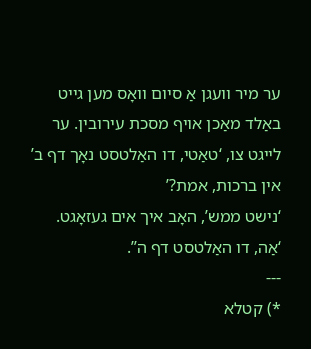ער מיר וועגן אַ סיום וואָס מען גייט באַלד מאַכן אויף מסכת עירובין. ער לייגט צו, ‘טאַטי, דו האַלטסט נאָך דף ב’ אין ברכות, אמת?’
‘נישט ממש’, האָב איך אים געזאָגט.
‘אַה, דו האַלטסט דף ה’’.
---
*) קטלא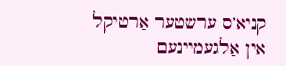קניא’ס ערשטער אַרטיקל אין אַלגעמיינעם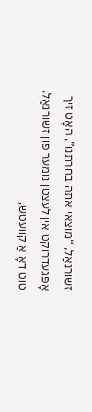זשורנאַל, “מוצאי אתה בחרתנו”, האָט זיך אָפּגעדרוקט אין לעצטן נומער פון זשורנאַל.
טוט דאָ אַ קוועטש,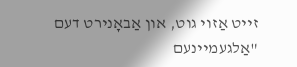זייט אַזוי גוט, און אַבאָנירט דעם "אַלגעמיינעם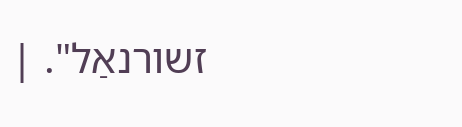זשורנאַל". |